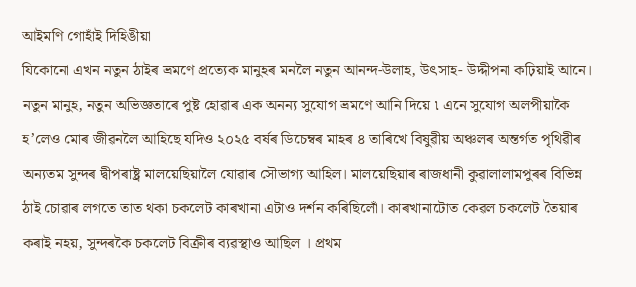আইমণি গোহাঁই দিহিঙীয়া
যিকোনো এখন নতুন ঠাইৰ ভ্ৰমণে প্রত্যেক মানুহৰ মনলৈ নতুন আনন্দ-উলাহ, উৎসাহ- উদ্দীপনা কঢ়িয়াই আনে। নতুন মানুহ, নতুন অভিজ্ঞতাৰে পুষ্ট হোৱাৰ এক অনন্য সুযোগ ভ্রমণে আনি দিয়ে ৷ এনে সুযোগ অলপীয়াকৈ হ’লেও মোৰ জীৱনলৈ আহিছে যদিও ২০২৫ বৰ্ষৰ ডিচেম্বৰ মাহৰ ৪ তাৰিখে বিষুৱীয় অঞ্চলৰ অন্তৰ্গত পৃথিৱীৰ অন্যতম সুন্দৰ দ্বীপৰাষ্ট্ৰ মালয়েছিয়ালৈ যোৱাৰ সৌভাগ্য আহিল। মালয়েছিয়াৰ ৰাজধানী কুৱালালামপুৰৰ বিভিন্ন ঠাই চোৱাৰ লগতে তাত থকা চকলেট কাৰখানা এটাও দৰ্শন কৰিছিলোঁ। কাৰখানাটোত কেৱল চকলেট তৈয়াৰ কৰাই নহয়, সুন্দৰকৈ চকলেট বিক্ৰীৰ ব্যৱস্থাও আছিল । প্রথম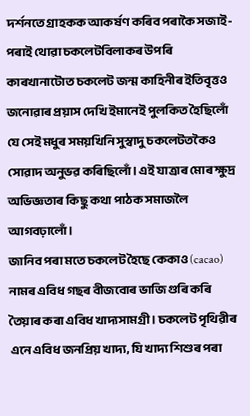দর্শনতে গ্রাহকক আকৰ্ষণ কৰিব পৰাকৈ সজাই-পৰাই থোৱা চকলেটবিলাকৰ উপৰি কাৰখানাটোত চকলেট জন্ম কাহিনীৰ ইতিবৃত্তও জনোৱাৰ প্ৰয়াস দেখি ইমানেই পুলকিত হৈছিলোঁ যে সেই মধুৰ সময়খিনি সুস্বাদু চকলেটতকৈও সোৱাদ অনুভৱ কৰিছিলোঁ। এই যাত্ৰাৰ মোৰ ক্ষুদ্ৰ অভিজ্ঞতাৰ কিছু কথা পাঠক সমাজলৈ আগবঢ়ালোঁ।
জানিব পৰা মতে চকলেট হৈছে কেকাও (cacao) নামৰ এবিধ গছৰ বীজবোৰ ভাজি গুৰি কৰি তৈয়াৰ কৰা এবিধ খাদ্যসামগ্ৰী। চকলেট পৃথিৱীৰ এনে এবিধ জনপ্রিয় খাদ্য, যি খাদ্য শিশুৰ পৰা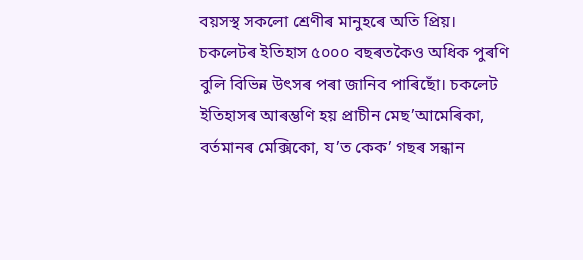বয়সস্থ সকলো শ্ৰেণীৰ মানুহৰে অতি প্রিয়। চকলেটৰ ইতিহাস ৫০০০ বছৰতকৈও অধিক পুৰণি বুলি বিভিন্ন উৎসৰ পৰা জানিব পাৰিছোঁ। চকলেট ইতিহাসৰ আৰম্ভণি হয় প্রাচীন মেছ’আমেৰিকা, বৰ্তমানৰ মেক্সিকো, য’ত কেক’ গছৰ সন্ধান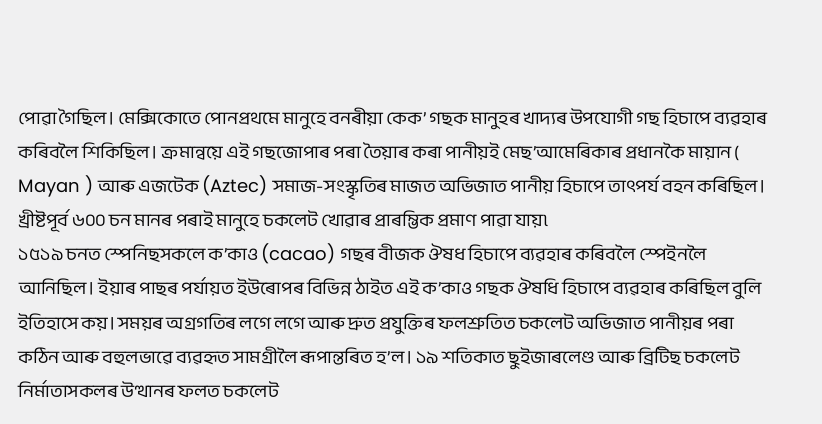পোৱা গৈছিল। মেক্সিকোতে পোনপ্রথমে মানুহে বনৰীয়া কেক’ গছক মানুহৰ খাদ্যৰ উপযোগী গছ হিচাপে ব্যৱহাৰ কৰিবলৈ শিকিছিল। ক্রমান্বয়ে এই গছজোপাৰ পৰা তৈয়াৰ কৰা পানীয়ই মেছ’আমেৰিকাৰ প্ৰধানকৈ মায়ান ( Mayan ) আৰু এজটেক (Aztec) সমাজ-সংস্কৃতিৰ মাজত অভিজাত পানীয় হিচাপে তাৎপর্য বহন কৰিছিল। খ্ৰীষ্টপূৰ্ব ৬০০ চন মানৰ পৰাই মানুহে চকলেট খোৱাৰ প্ৰাৰম্ভিক প্রমাণ পাৱা যায়৷
১৫১৯ চনত স্পেনিছসকলে ক’কাও (cacao) গছৰ বীজক ঔষধ হিচাপে ব্যৱহাৰ কৰিবলৈ স্পেইনলৈ আনিছিল। ইয়াৰ পাছৰ পৰ্যায়ত ইউৰোপৰ বিভিন্ন ঠাইত এই ক’কাও গছক ঔষধি হিচাপে ব্যৱহাৰ কৰিছিল বুলি ইতিহাসে কয়। সময়ৰ অগ্ৰগতিৰ লগে লগে আৰু দ্ৰুত প্ৰযুক্তিৰ ফলশ্ৰুতিত চকলেট অভিজাত পানীয়ৰ পৰা কঠিন আৰু বহুলভাৱে ব্যৱহৃত সামগ্ৰীলৈ ৰূপান্তৰিত হ’ল। ১৯ শতিকাত ছুইজাৰলেণ্ড আৰু ব্ৰিটিছ চকলেট নির্মাতাসকলৰ উত্থানৰ ফলত চকলেট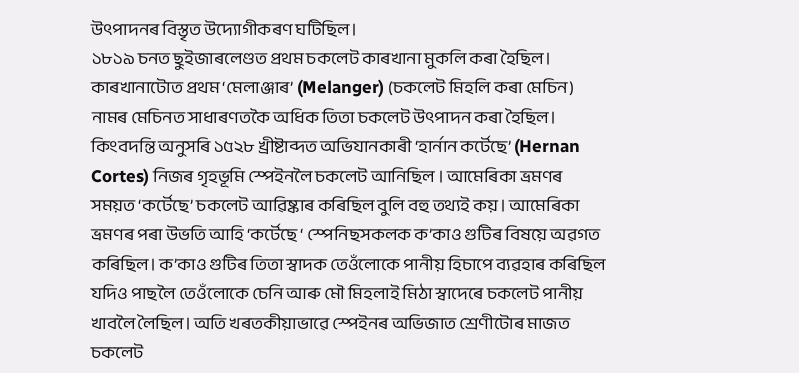উৎপাদনৰ বিস্তৃত উদ্যোগীকৰণ ঘটিছিল।
১৮১৯ চনত ছুইজাৰলেণ্ডত প্ৰথম চকলেট কাৰখানা মুকলি কৰা হৈছিল। কাৰখানাটোত প্রথম ‘মেলাঞ্জাৰ’ (Melanger) (চকলেট মিহলি কৰা মেচিন) নামৰ মেচিনত সাধাৰণতকৈ অধিক তিতা চকলেট উৎপাদন কৰা হৈছিল। কিংবদন্তি অনুসৰি ১৫২৮ খ্ৰীষ্টাব্দত অভিযানকাৰী ‘হার্নান কৰ্টেছে’ (Hernan Cortes) নিজৰ গৃহভূমি স্পেইনলৈ চকলেট আনিছিল । আমেৰিকা ভ্ৰমণৰ সময়ত ‘কৰ্টেছে’ চকলেট আৱিষ্কাৰ কৰিছিল বুলি বহু তথ্যই কয়। আমেৰিকা ভ্ৰমণৰ পৰা উভতি আহি ‘কৰ্টেছে ‘ স্পেনিছসকলক ক’কাও গুটিৰ বিষয়ে অৱগত কৰিছিল। ক’কাও গুটিৰ তিতা স্বাদক তেওঁলোকে পানীয় হিচাপে ব্যৱহাৰ কৰিছিল যদিও পাছলৈ তেওঁলোকে চেনি আৰু মৌ মিহলাই মিঠা স্বাদেৰে চকলেট পানীয় খাবলৈ লৈছিল। অতি খৰতকীয়াভাৱে স্পেইনৰ অভিজাত শ্ৰেণীটোৰ মাজত চকলেট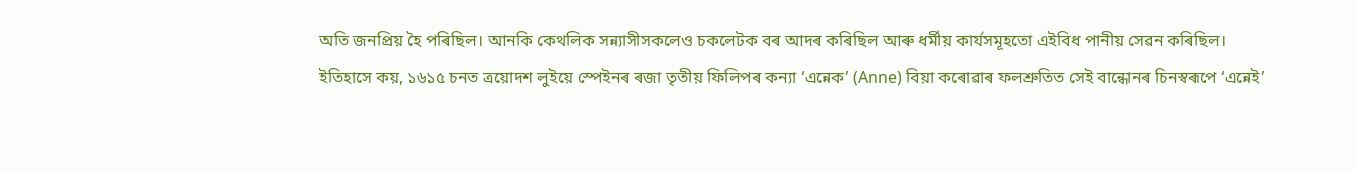অতি জনপ্ৰিয় হৈ পৰিছিল। আনকি কেথলিক সন্ন্যাসীসকলেও চকলেটক বৰ আদৰ কৰিছিল আৰু ধৰ্মীয় কাৰ্যসমূহতো এইবিধ পানীয় সেৱন কৰিছিল।
ইতিহাসে কয়, ১৬১৫ চনত ত্ৰয়োদশ লুইয়ে স্পেইনৰ ৰজা তৃতীয় ফিলিপৰ কন্যা ‘এন্নেক’ (Anne) বিয়া কৰোৱাৰ ফলশ্ৰুতিত সেই বান্ধোনৰ চিনস্বৰূপে ‘এন্নেই’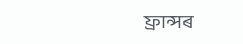ফ্ৰান্সৰ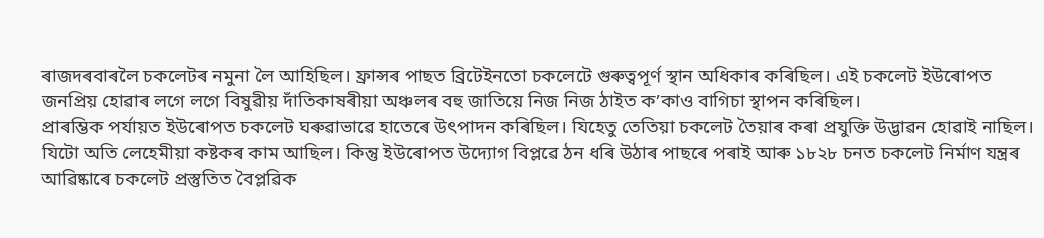ৰাজদৰবাৰলৈ চকলেটৰ নমুনা লৈ আহিছিল। ফ্ৰান্সৰ পাছত ব্ৰিটেইনতো চকলেটে গুৰুত্বপূৰ্ণ স্থান অধিকাৰ কৰিছিল। এই চকলেট ইউৰোপত জনপ্ৰিয় হোৱাৰ লগে লগে বিষুৱীয় দাঁতিকাষৰীয়া অঞ্চলৰ বহু জাতিয়ে নিজ নিজ ঠাইত ক’কাও বাগিচা স্থাপন কৰিছিল।
প্ৰাৰম্ভিক পৰ্যায়ত ইউৰোপত চকলেট ঘৰুৱাভাৱে হাতেৰে উৎপাদন কৰিছিল। যিহেতু তেতিয়া চকলেট তৈয়াৰ কৰা প্ৰযুক্তি উদ্ভাৱন হোৱাই নাছিল। যিটো অতি লেহেমীয়া কষ্টকৰ কাম আছিল। কিন্তু ইউৰোপত উদ্যোগ বিপ্লৱে ঠন ধৰি উঠাৰ পাছৰে পৰাই আৰু ১৮২৮ চনত চকলেট নির্মাণ যন্ত্ৰৰ আৱিষ্কাৰে চকলেট প্ৰস্তুতিত বৈপ্লৱিক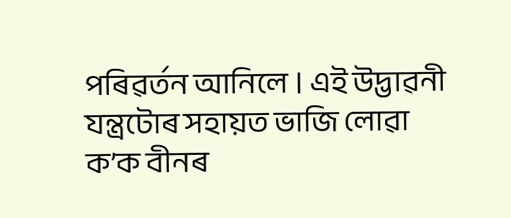পৰিৱৰ্তন আনিলে । এই উদ্ভাৱনী যন্ত্ৰটোৰ সহায়ত ভাজি লোৱা ক’ক বীনৰ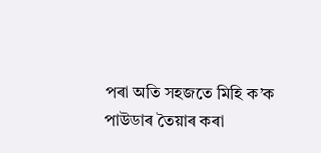পৰা অতি সহজতে মিহি ক’ক পাউডাৰ তৈয়াৰ কৰা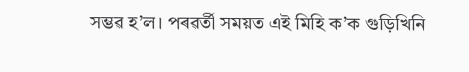সম্ভৱ হ’ল। পৰৱৰ্তী সময়ত এই মিহি ক’ক গুড়িখিনি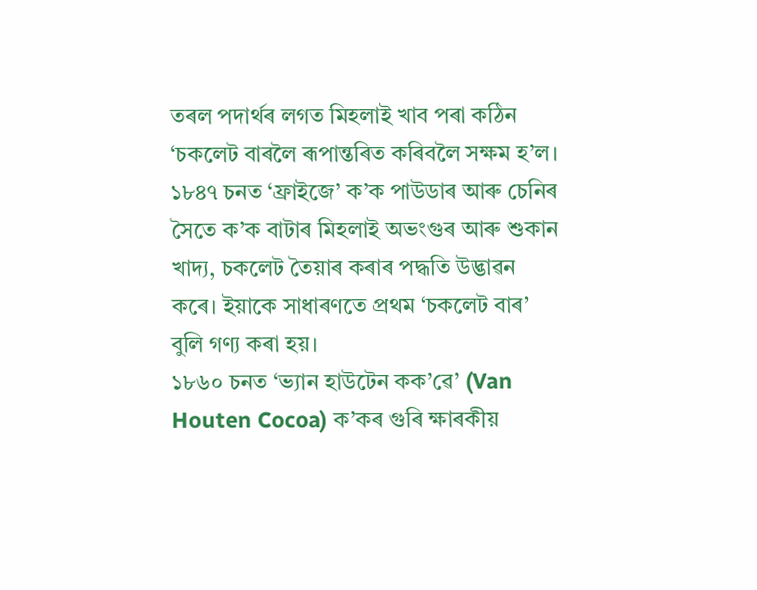তৰল পদাৰ্থৰ লগত মিহলাই খাব পৰা কঠিন ‘চকলেট বাৰলৈ ৰূপান্তৰিত কৰিবলৈ সক্ষম হ’ল।
১৮৪৭ চনত ‘ফ্ৰাইজে’ ক’ক পাউডাৰ আৰু চেনিৰ সৈতে ক’ক বাটাৰ মিহলাই অভংগুৰ আৰু শুকান খাদ্য, চকলেট তৈয়াৰ কৰাৰ পদ্ধতি উদ্ভাৱন কৰে। ইয়াকে সাধাৰণতে প্রথম ‘চকলেট বাৰ’ বুলি গণ্য কৰা হয়।
১৮৬০ চনত ‘ভ্যান হাউটেন কক’ৱে’ (Van Houten Cocoa) ক’কৰ গুৰি ক্ষাৰকীয়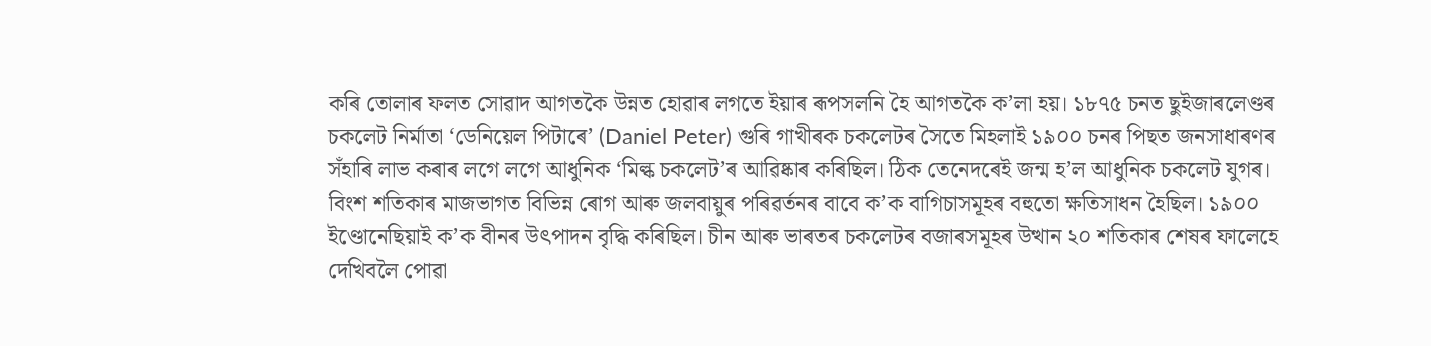কৰি তোলাৰ ফলত সোৱাদ আগতকৈ উন্নত হোৱাৰ লগতে ইয়াৰ ৰূপসলনি হৈ আগতকৈ ক’লা হয়। ১৮৭৫ চনত ছুইজাৰলেণ্ডৰ চকলেট নির্মাতা ‘ডেনিয়েল পিটাৰে’ (Daniel Peter) গুৰি গাখীৰক চকলেটৰ সৈতে মিহলাই ১৯০০ চনৰ পিছত জনসাধাৰণৰ সঁহাৰি লাভ কৰাৰ লগে লগে আধুনিক ‘মিল্ক চকলেট’ৰ আৱিষ্কাৰ কৰিছিল। ঠিক তেনেদৰেই জন্ম হ’ল আধুনিক চকলেট যুগৰ।
বিংশ শতিকাৰ মাজভাগত বিভিন্ন ৰোগ আৰু জলবায়ুৰ পৰিৱৰ্তনৰ বাবে ক’ক বাগিচাসমূহৰ বহুতো ক্ষতিসাধন হৈছিল। ১৯০০ ইণ্ডোনেছিয়াই ক’ক বীনৰ উৎপাদন বৃদ্ধি কৰিছিল। চীন আৰু ভাৰতৰ চকলেটৰ বজাৰসমূহৰ উত্থান ২০ শতিকাৰ শেষৰ ফালেহে দেখিবলৈ পোৱা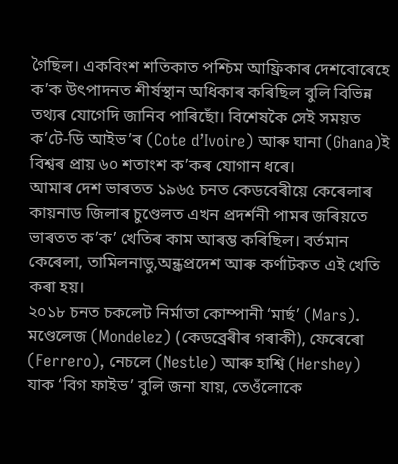গৈছিল। একবিংশ শতিকাত পশ্চিম আফ্ৰিকাৰ দেশবোৰেহে ক’ক উৎপাদনত শীৰ্ষস্থান অধিকাৰ কৰিছিল বুলি বিভিন্ন তথ্যৰ যোগেদি জানিব পাৰিছোঁ। বিশেষকৈ সেই সময়ত ক’টে-ডি আইভ’ৰ (Cote d’Ivoire) আৰু ঘানা (Ghana)ই বিশ্বৰ প্ৰায় ৬০ শতাংশ ক’কৰ যোগান ধৰে।
আমাৰ দেশ ভাৰতত ১৯৬৫ চনত কেডবেৰীয়ে কেৰেলাৰ কায়নাড জিলাৰ চুণ্ডেলত এখন প্ৰদৰ্শনী পামৰ জৰিয়তে ভাৰতত ক’ক’ খেতিৰ কাম আৰম্ভ কৰিছিল। বৰ্তমান কেৰেলা, তামিলনাডু,অন্ধ্রপ্রদেশ আৰু কৰ্ণাটকত এই খেতি কৰা হয়।
২০১৮ চনত চকলেট নির্মাতা কোম্পানী ‘মাৰ্ছ’ (Mars). মণ্ডেলেজ (Mondelez) (কেডব্ৰেৰীৰ গৰাকী), ফেৰেৰো (Ferrero), নেচলে (Nestle) আৰু হাশ্বি (Hershey) যাক ‘বিগ ফাইভ’ বুলি জনা যায়, তেওঁলোকে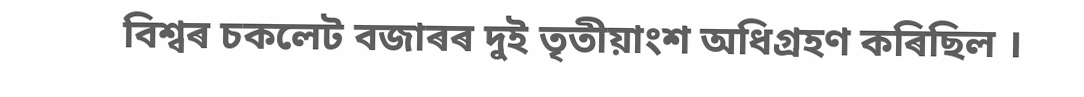বিশ্বৰ চকলেট বজাৰৰ দুই তৃতীয়াংশ অধিগ্ৰহণ কৰিছিল ।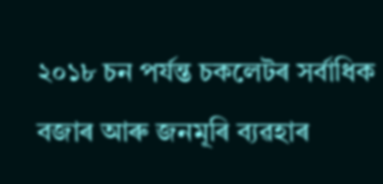২০১৮ চন পর্যন্ত চকলেটৰ সৰ্বাধিক বজাৰ আৰু জনমূৰি ব্যৱহাৰ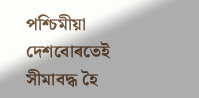পশ্চিমীয়া দেশবোৰতেই সীমাবদ্ধ হৈ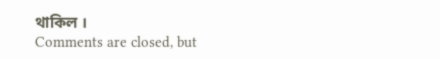থাকিল ।
Comments are closed, but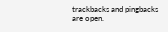trackbacks and pingbacks are open.